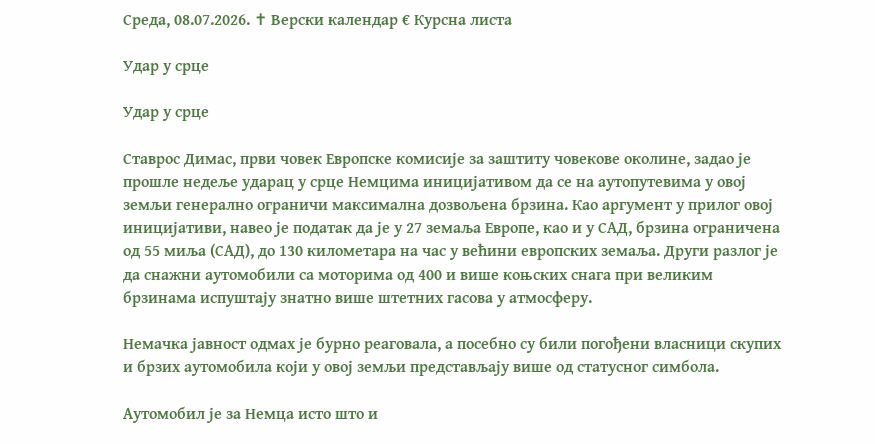Среда, 08.07.2026. ✝ Верски календар € Курсна листа

Удар у срце

Удар у срце

Ставрос Димас, први човек Европске комисије за заштиту човекове околине, задао је прошле недеље ударац у срце Немцима иницијативом да се на аутопутевима у овој земљи генерално ограничи максимална дозвољена брзина. Као аргумент у прилог овој иницијативи, навео је податак да је у 27 земаља Европе, као и у САД, брзина ограничена од 55 миља (САД), до 130 километара на час у већини европских земаља. Други разлог је да снажни аутомобили са моторима од 400 и више коњских снага при великим брзинама испуштају знатно више штетних гасова у атмосферу.

Немачка јавност одмах је бурно реаговала, а посебно су били погођени власници скупих и брзих аутомобила који у овој земљи представљају више од статусног симбола.

Аутомобил је за Немца исто што и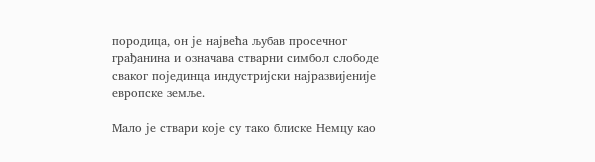породица, он је највећа љубав просечног грађанина и означава стварни симбол слободе сваког појединца индустријски најразвијеније европске земље.

Мало је ствари које су тако блиске Немцу као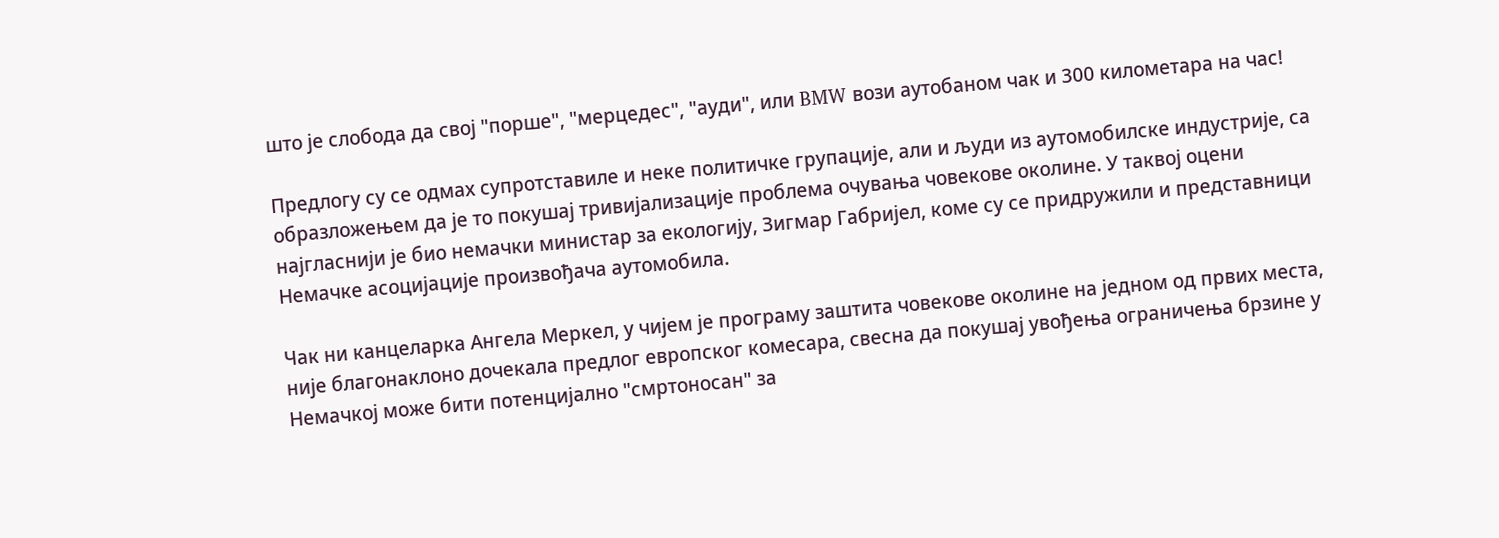што је слобода да свој "порше", "мерцедес", "ауди", или BMW вози аутобаном чак и 300 километара на час!

Предлогу су се одмах супротставиле и неке политичке групације, али и људи из аутомобилске индустрије, са образложењем да је то покушај тривијализације проблема очувања човекове околине. У таквој оцени најгласнији је био немачки министар за екологију, Зигмар Габријел, коме су се придружили и представници Немачке асоцијације произвођача аутомобила.

Чак ни канцеларка Ангела Меркел, у чијем је програму заштита човекове околине на једном од првих места, није благонаклоно дочекала предлог европског комесара, свесна да покушај увођења ограничења брзине у Немачкој може бити потенцијално "смртоносан" за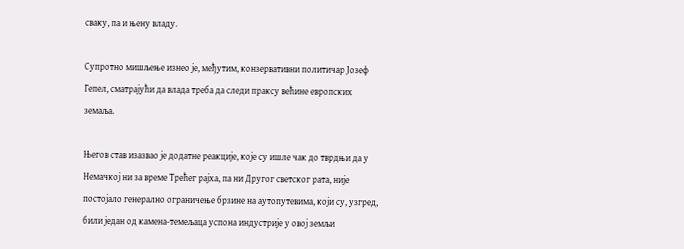сваку, па и њену владу.

Супротно мишљење изнео је, међутим, конзервативни политичар Јозеф Гепел, сматрајући да влада треба да следи праксу већине европских земаља.

Његов став изазвао је додатне реакције, које су ишле чак до тврдњи да у Немачкој ни за време Трећег рајха, па ни Другог светског рата, није постојало генерално ограничење брзине на аутопутевима, који су, узгред, били један од камена-темељаца успона индустрије у овој земљи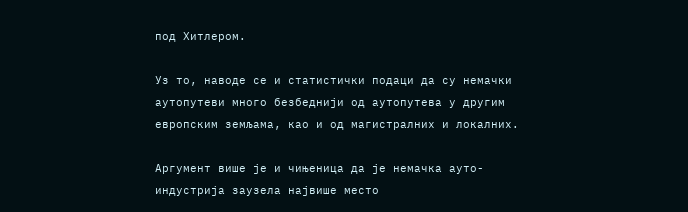под Хитлером.

Уз то, наводе се и статистички подаци да су немачки аутопутеви много безбеднији од аутопутева у другим европским земљама, као и од магистралних и локалних.

Аргумент више је и чињеница да је немачка ауто-индустрија заузела највише место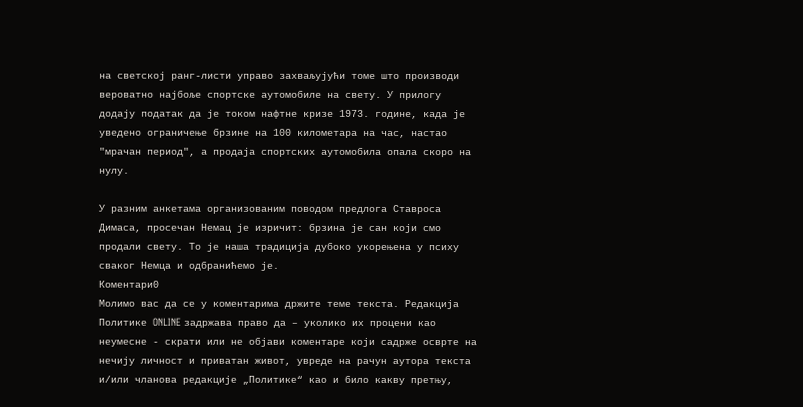на светској ранг-листи управо захваљујући томе што производи вероватно најбоље спортске аутомобиле на свету. У прилогу додају податак да је током нафтне кризе 1973. године, када је уведено ограничење брзине на 100 километара на час, настао "мрачан период", а продаја спортских аутомобила опала скоро на нулу.

У разним анкетама организованим поводом предлога Ставроса Димаса, просечан Немац је изричит: брзина је сан који смо продали свету. То је наша традиција дубоко укорењена у психу сваког Немца и одбранићемо је.
Коментари0
Молимо вас да се у коментарима држите теме текста. Редакција Политике ONLINE задржава право да – уколико их процени као неумесне - скрати или не објави коментаре који садрже осврте на нечију личност и приватан живот, увреде на рачун аутора текста и/или чланова редакције „Политике“ као и било какву претњу,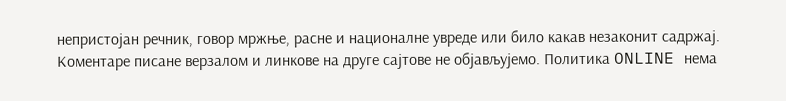непристојан речник, говор мржње, расне и националне увреде или било какав незаконит садржај. Коментаре писане верзалом и линкове на друге сајтове не објављујемо. Политика ONLINE нема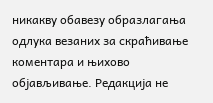никакву обавезу образлагања одлука везаних за скраћивање коментара и њихово објављивање. Редакција не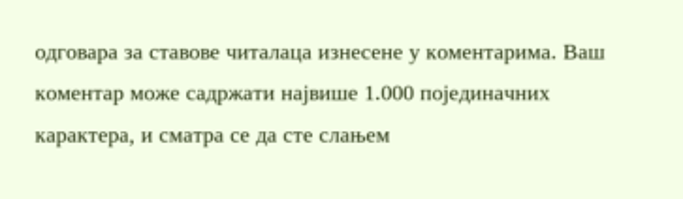одговара за ставове читалаца изнесене у коментарима. Ваш коментар може садржати највише 1.000 појединачних карактера, и сматра се да сте слањем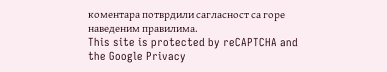коментара потврдили сагласност са горе наведеним правилима.
This site is protected by reCAPTCHA and the Google Privacy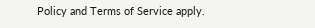Policy and Terms of Service apply.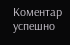Комeнтар успeшно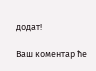додат!

Ваш комeнтар ћe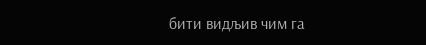бити видљив чим га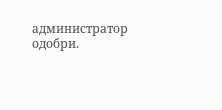администратор одобри.